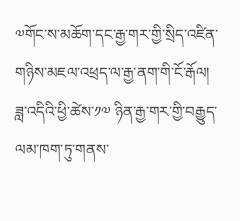༧གོང་ས་མཆོག་དང་རྒྱ་གར་གྱི་སྲིད་འཛིན་གཉིས་མཇལ་འཕྲད་ལ་རྒྱ་ནག་གི་ངོ་རྒོལ།
ཟླ་འདིའི་ཕྱི་ཚེས་༡༧ ཉིན་རྒྱ་གར་གྱི་བརྒྱུད་ལམ་ཁག་ཏུ་གནས་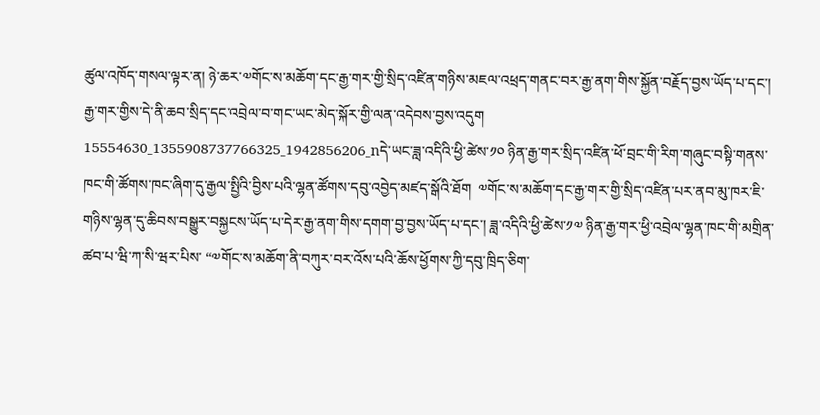ཚུལ་འཁོད་གསལ་ལྟར་ན། ཉེ་ཆར་༧གོང་ས་མཆོག་དང་རྒྱ་གར་གྱི་སྲིད་འཛིན་གཉིས་མཇལ་འཕྲད་གནང་བར་རྒྱ་ནག་གིས་སྐྱོན་བརྗོད་བྱས་ཡོད་པ་དང་། རྒྱ་གར་གྱིས་དེ་ནི་ཆབ་སྲིད་དང་འབྲེལ་བ་གང་ཡང་མེད་སྐོར་གྱི་ལན་འདེབས་བྱས་འདུག
15554630_1355908737766325_1942856206_nདེ་ཡང་ཟླ་འདིའི་ཕྱི་ཚེས་༡༠ ཉིན་རྒྱ་གར་སྲིད་འཛིན་ཕོ་བྲང་གི་རིག་གཞུང་བསྟི་གནས་ཁང་གི་ཚོགས་ཁང་ཞིག་དུ་རྒྱལ་སྤྱིའི་བྱིས་པའི་ལྷན་ཚོགས་དབུ་འབྱེད་མཛད་སྒོའི་ཐོག  ༧གོང་ས་མཆོག་དང་རྒྱ་གར་གྱི་སྲིད་འཛིན་པར་ནབ་མུ་ཁར་ཇི་གཉིས་ལྷན་དུ་ཆིབས་བསྒྱུར་བསྐྱངས་ཡོད་པ་དེར་རྒྱ་ནག་གིས་དགག་བྱ་བྱས་ཡོད་པ་དང་། ཟླ་འདིའི་ཕྱི་ཚེས་༡༧ ཉིན་རྒྱ་གར་ཕྱི་འབྲེལ་ལྷན་ཁང་གི་མགྲིན་ཚབ་པ་ཝི་ཀ་སི་ཝར་པིས་ “༧གོང་ས་མཆོག་ནི་བཀུར་བར་འོས་པའི་ཆོས་ཕྱོགས་ཀྱི་དབུ་ཁྲིད་ཅིག་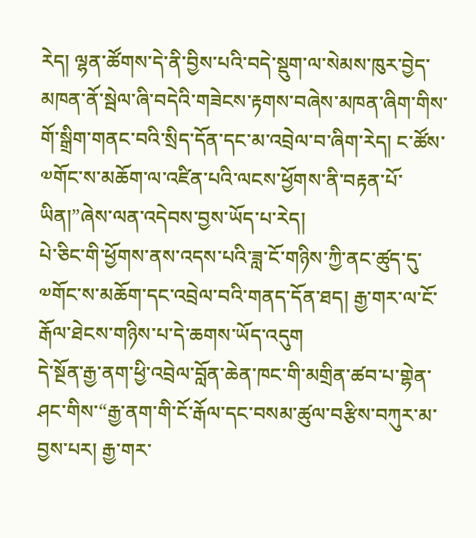རེད། ལྷན་ཚོགས་དེ་ནི་བྱིས་པའི་བདེ་སྡུག་ལ་སེམས་ཁུར་བྱེད་མཁན་ནོ་སྦེལ་ཞི་བདེའི་གཟེངས་རྟགས་བཞེས་མཁན་ཞིག་གིས་གོ་སྒྲིག་གནང་བའི་སྲིད་དོན་དང་མ་འབྲེལ་བ་ཞིག་རེད། ང་ཚོས་༧གོང་ས་མཆོག་ལ་འཛིན་པའི་ལངས་ཕྱོགས་ནི་བརྟན་པོ་ཡིན།”ཞེས་ལན་འདེབས་བྱས་ཡོད་པ་རེད།
པེ་ཅིང་གི་ཕྱོགས་ནས་འདས་པའི་ཟླ་ངོ་གཉིས་ཀྱི་ནང་ཚུད་དུ་༧གོང་ས་མཆོག་དང་འབྲེལ་བའི་གནད་དོན་ཐད། རྒྱ་གར་ལ་ངོ་རྒོལ་ཐེངས་གཉིས་པ་དེ་ཆགས་ཡོད་འདུག
དེ་སྔོན་རྒྱ་ནག་ཕྱི་འབྲེལ་བློན་ཆེན་ཁང་གི་མགྲིན་ཚབ་པ་གྷེན་ཤང་གིས་“རྒྱ་ནག་གི་ངོ་རྒོལ་དང་བསམ་ཚུལ་བརྩིས་བཀུར་མ་བྱས་པར། རྒྱ་གར་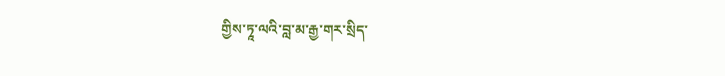གྱིས་ཏཱ་ལའི་བླ་མ་རྒྱ་གར་སྲིད་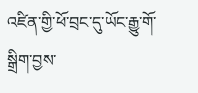འཛིན་གྱི་ཕོ་བྲང་དུ་ཡོང་རྒྱུ་གོ་སྒྲིག་བྱས་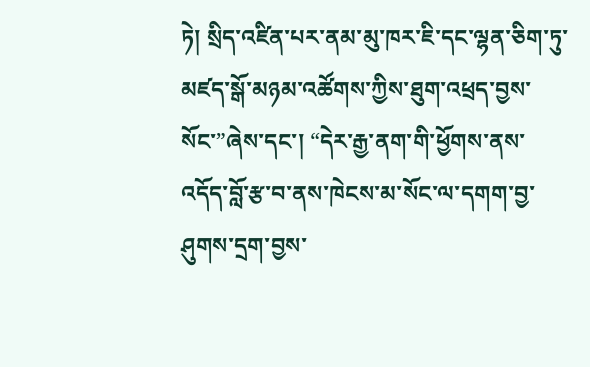ཏེ། སྲིད་འཛིན་པར་ནམ་མུ་ཁར་ཇི་དང་ལྷན་ཅིག་ཏུ་མཛད་སྒོ་མཉམ་འཚོགས་ཀྱིས་ཐུག་འཕྲད་བྱས་སོང་”ཞེས་དང་། “དེར་རྒྱ་ནག་གི་ཕྱོགས་ནས་འདོད་བློ་རྩ་བ་ནས་ཁེངས་མ་སོང་ལ་དགག་བྱ་ཤུགས་དྲག་བྱས་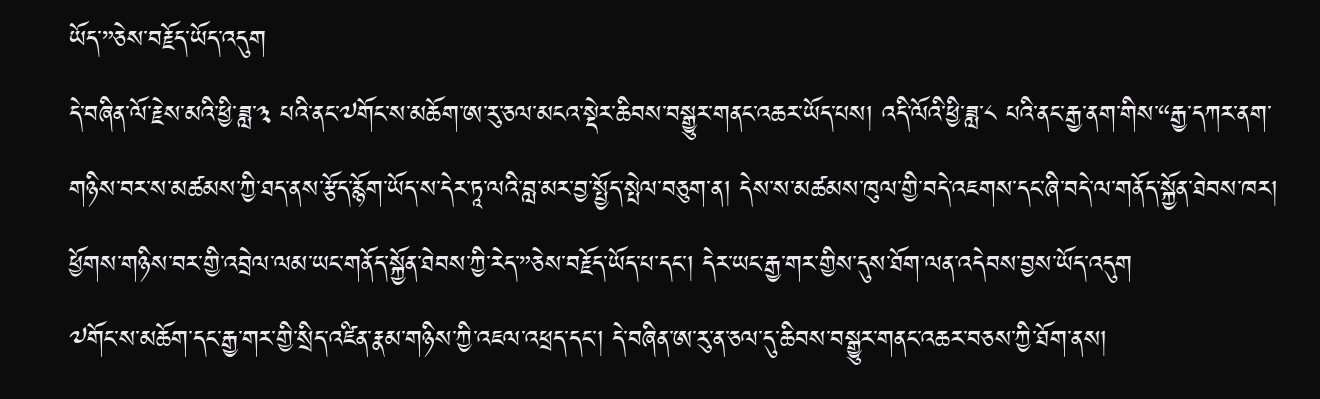ཡོད་”ཅེས་བརྗོད་ཡོད་འདུག
དེ་བཞིན་ལོ་རྗེས་མའི་ཕྱི་ཟླ་༣ པའི་ནང་༧གོང་ས་མཆོག་ཨ་རུ་ཅལ་མངའ་སྡེར་ཆིབས་བསྒྱུར་གནང་འཆར་ཡོད་པས། འདི་ལོའི་ཕྱི་ཟླ་༨ པའི་ནང་རྒྱ་ནག་གིས་“རྒྱ་དཀར་ནག་གཉིས་བར་ས་མཚམས་ཀྱི་ཐད་ནས་རྩོད་རྙོག་ཡོད་ས་དེར་ཏཱ་ལའི་བླ་མར་བྱ་སྤྱོད་སྤེལ་བཅུག་ན། དེས་ས་མཚམས་ཁུལ་གྱི་བདེ་འཇགས་དང་ཞི་བདེ་ལ་གནོད་སྐྱོན་ཐེབས་ཁར། ཕྱོགས་གཉིས་བར་གྱི་འབྲེལ་ལམ་ཡང་གནོད་སྐྱོན་ཐེབས་ཀྱི་རེད་”ཅེས་བརྗོད་ཡོད་པ་དང་། དེར་ཡང་རྒྱ་གར་གྱིས་དུས་ཐོག་ལན་འདེབས་བྱས་ཡོད་འདུག
༧གོང་ས་མཆོག་དང་རྒྱ་གར་གྱི་སྲིད་འཛིན་རྣམ་གཉིས་ཀྱི་འཇལ་འཕྲད་དང་། དེ་བཞིན་ཨ་རུ་ན་ཅལ་དུ་ཆིབས་བསྒྱུར་གནང་འཆར་བཅས་ཀྱི་ཐོག་ནས།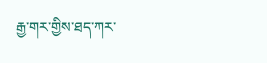རྒྱ་གར་གྱིས་ཐད་ཀར་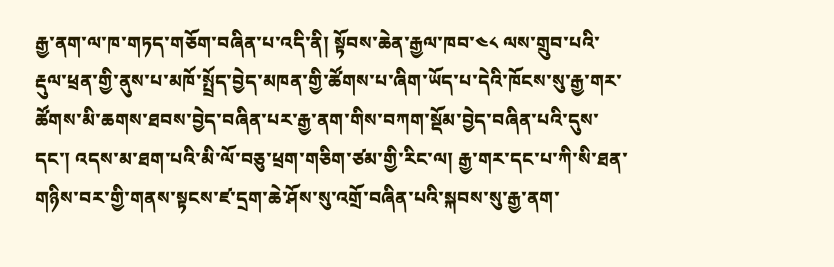རྒྱ་ནག་ལ་ཁ་གཏད་གཅོག་བཞིན་པ་འདི་ནི། སྟོབས་ཆེན་རྒྱལ་ཁབ་༤༨ ལས་གྲུབ་པའི་རྡུལ་ཕྲན་གྱི་ནུས་པ་མཁོ་སྤྲོད་བྱེད་མཁན་གྱི་ཚོགས་པ་ཞིག་ཡོད་པ་དེའི་ཁོངས་སུ་རྒྱ་གར་ཚོགས་མི་ཆགས་ཐབས་བྱེད་བཞིན་པར་རྒྱ་ནག་གིས་བཀག་སྡོམ་བྱེད་བཞིན་པའི་དུས་དང་། འདས་མ་ཐག་པའི་མི་ལོ་བཅུ་ཕྲག་གཅིག་ཙམ་གྱི་རིང་ལ། རྒྱ་གར་དང་པ་ཀི་སི་ཐན་གཉིས་བར་གྱི་གནས་སྟངས་ཛ་དྲག་ཆེ་ཤོས་སུ་འགྲོ་བཞིན་པའི་སྐབས་སུ་རྒྱ་ནག་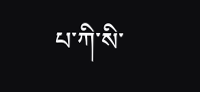པ་ཀི་སི་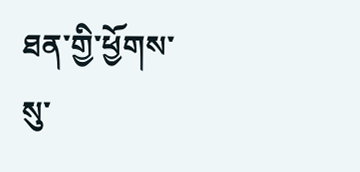ཐན་གྱི་ཕྱོགས་སུ་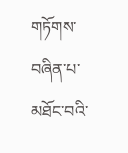གཏོགས་བཞིན་པ་མཐོང་བའི་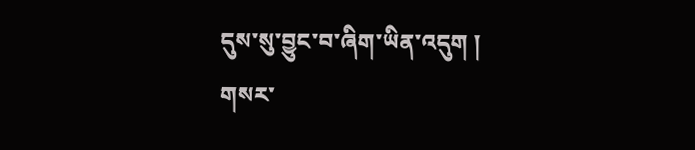དུས་སུ་བྱུང་བ་ཞིག་ཡིན་འདུག །
གསར་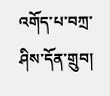འགོད་པ་བཀྲ་ཤིས་དོན་གྲུབ།